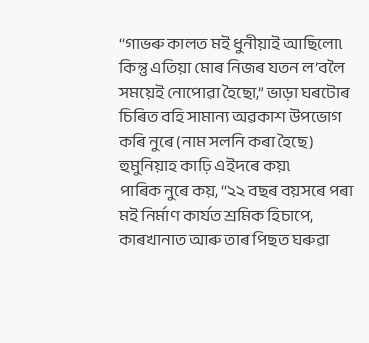‘‘গাভৰু কালত মই ধুনীয়াই আছিলো৷ কিন্তু এতিয়া মোৰ নিজৰ যতন ল’বলৈ সময়েই নোপোৱা হৈছো,” ভাড়া ঘৰটোৰ চিৰিত বহি সামান্য অৱকাশ উপভোগ কৰি নুৰে (নাম সলনি কৰা হৈছে) হুমুনিয়াহ কাঢ়ি এইদৰে কয়৷
পাৰিক নুৰে কয়, ‘‘২২ বছৰ বয়সৰে পৰা মই নিৰ্মাণ কাৰ্যত শ্ৰমিক হিচাপে, কাৰখানাত আৰু তাৰ পিছত ঘৰুৱা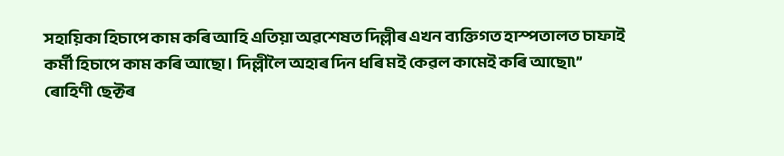সহায়িকা হিচাপে কাম কৰি আহি এতিয়া অৱশেষত দিল্লীৰ এখন ব্যক্তিগত হাস্পতালত চাফাই কৰ্মী হিচাপে কাম কৰি আছো। দিল্লীলৈ অহাৰ দিন ধৰি মই কেৱল কামেই কৰি আছো৷’’
ৰোহিণী ছেক্টৰ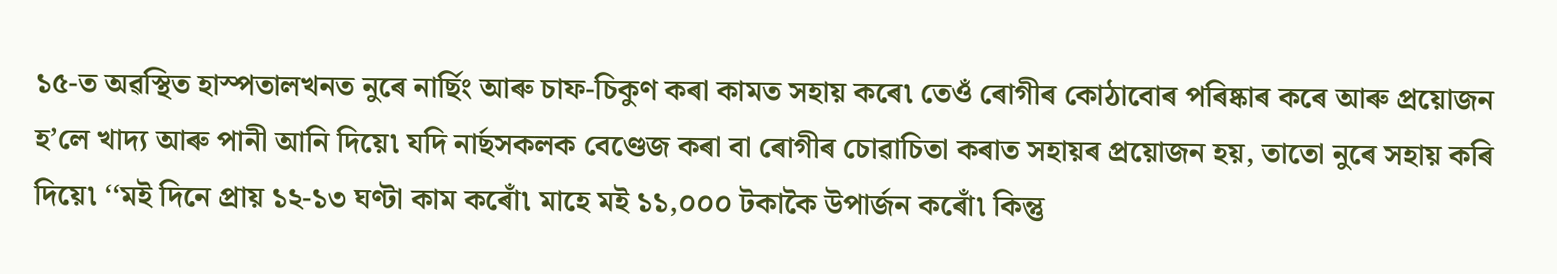১৫-ত অৱস্থিত হাস্পতালখনত নুৰে নাৰ্ছিং আৰু চাফ-চিকুণ কৰা কামত সহায় কৰে৷ তেওঁ ৰোগীৰ কোঠাবোৰ পৰিষ্কাৰ কৰে আৰু প্ৰয়োজন হ’লে খাদ্য আৰু পানী আনি দিয়ে৷ যদি নাৰ্ছসকলক বেণ্ডেজ কৰা বা ৰোগীৰ চোৱাচিতা কৰাত সহায়ৰ প্ৰয়োজন হয়, তাতো নুৰে সহায় কৰি দিয়ে৷ ‘‘মই দিনে প্ৰায় ১২-১৩ ঘণ্টা কাম কৰোঁ৷ মাহে মই ১১,০০০ টকাকৈ উপাৰ্জন কৰোঁ৷ কিন্তু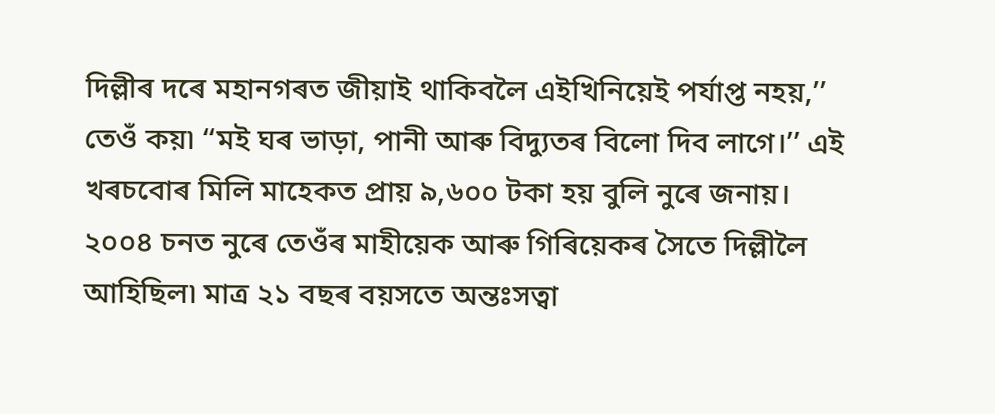দিল্লীৰ দৰে মহানগৰত জীয়াই থাকিবলৈ এইখিনিয়েই পৰ্যাপ্ত নহয়,’’ তেওঁ কয়৷ ‘‘মই ঘৰ ভাড়া, পানী আৰু বিদ্যুতৰ বিলো দিব লাগে।’’ এই খৰচবোৰ মিলি মাহেকত প্ৰায় ৯,৬০০ টকা হয় বুলি নুৰে জনায়।
২০০৪ চনত নুৰে তেওঁৰ মাহীয়েক আৰু গিৰিয়েকৰ সৈতে দিল্লীলৈ আহিছিল৷ মাত্ৰ ২১ বছৰ বয়সতে অন্তঃসত্বা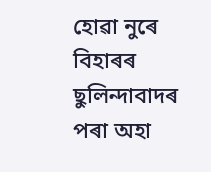হোৱা নুৰে বিহাৰৰ ছুলিন্দাবাদৰ পৰা অহা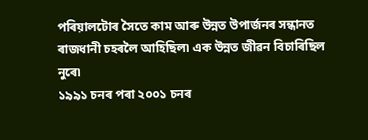পৰিয়ালটোৰ সৈতে কাম আৰু উন্নত উপাৰ্জনৰ সন্ধানত ৰাজধানী চহৰলৈ আহিছিল৷ এক উন্নত জীৱন বিচাৰিছিল নুৰে৷
১৯৯১ চনৰ পৰা ২০০১ চনৰ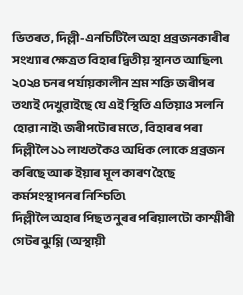ভিতৰত, দিল্লী-এনচিটিলৈ অহা প্ৰব্ৰজনকাৰীৰ সংখ্যাৰ ক্ষেত্ৰত বিহাৰ দ্বিতীয় স্থানত আছিল৷ ২০২৪ চনৰ পর্যায়কালীন শ্ৰম শক্তি জৰীপৰ তথ্যই দেখুৱাইছে যে এই স্থিতি এতিয়াও সলনি হোৱা নাই৷ জৰীপটোৰ মতে, বিহাৰৰ পৰা দিল্লীলৈ ১১ লাখতকৈও অধিক লোকে প্ৰব্ৰজন কৰিছে আৰু ইয়াৰ মূল কাৰণ হৈছে কৰ্মসংস্থাপনৰ নিশ্চিতি৷
দিল্লীলৈ অহাৰ পিছত নুৰৰ পৰিয়ালটো কাশ্মীৰী গেটৰ ঝুগ্গি (অস্থায়ী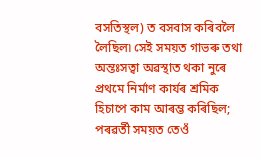বসতিস্থল) ত বসবাস কৰিবলৈ লৈছিল৷ সেই সময়ত গাভৰু তথা অন্তঃসত্বা অৱস্থাত থকা নুৰে প্ৰথমে নিৰ্মাণ কাৰ্যৰ শ্ৰমিক হিচাপে কাম আৰম্ভ কৰিছিল; পৰৱৰ্তী সময়ত তেওঁ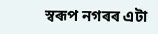স্বৰূপ নগৰৰ এটা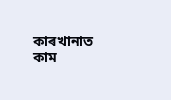কাৰখানাত কাম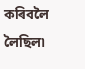কৰিবলৈ লৈছিল৷